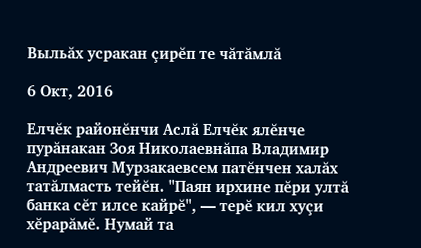Выльăх усракан çирĕп те чăтăмлă

6 Окт, 2016

Елчĕк районĕнчи Аслă Елчĕк ялĕнче пурăнакан Зоя Николаевнăпа Владимир Андреевич Мурзакаевсем патĕнчен халăх татăлмасть тейĕн. "Паян ирхине пĕри ултă банка сĕт илсе кайрĕ", — терĕ кил хуçи хĕрарăмĕ. Нумай та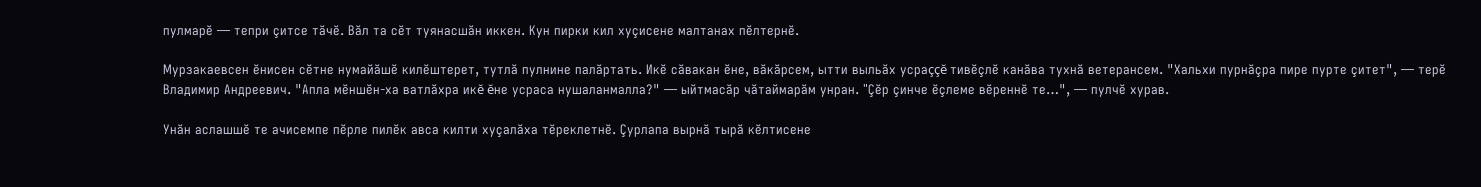пулмарĕ — тепри çитсе тăчĕ. Вăл та сĕт туянасшăн иккен. Кун пирки кил хуçисене малтанах пĕлтернĕ.

Мурзакаевсен ĕнисен сĕтне нумайăшĕ килĕштерет, тутлă пулнине палăртать. Икĕ сăвакан ĕне, вăкăрсем, ытти выльăх усраççĕ тивĕçлĕ канăва тухнă ветерансем. "Хальхи пурнăçра пире пурте çитет", — терĕ Владимир Андреевич. "Апла мĕншĕн-ха ватлăхра икĕ ĕне усраса нушаланмалла?" — ыйтмасăр чăтаймарăм унран. "Çĕр çинче ĕçлеме вĕреннĕ те…", — пулчĕ хурав.

Унăн аслашшĕ те ачисемпе пĕрле пилĕк авса килти хуçалăха тĕреклетнĕ. Çурлапа вырнă тырă кĕлтисене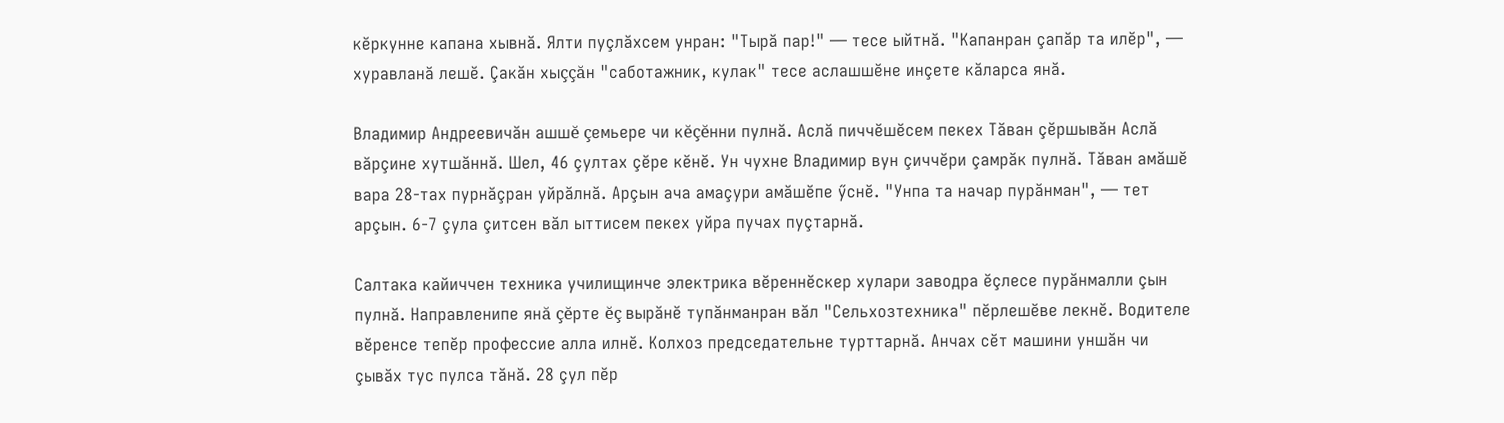кĕркунне капана хывнă. Ялти пуçлăхсем унран: "Тырă пар!" — тесе ыйтнă. "Капанран çапăр та илĕр", — хуравланă лешĕ. Çакăн хыççăн "саботажник, кулак" тесе аслашшĕне инçете кăларса янă.

Владимир Андреевичăн ашшĕ çемьере чи кĕçĕнни пулнă. Аслă пиччĕшĕсем пекех Тăван çĕршывăн Аслă вăрçине хутшăннă. Шел, 46 çултах çĕре кĕнĕ. Ун чухне Владимир вун çиччĕри çамрăк пулнă. Тăван амăшĕ вара 28-тах пурнăçран уйрăлнă. Арçын ача амаçури амăшĕпе ӳснĕ. "Унпа та начар пурăнман", — тет арçын. 6-7 çула çитсен вăл ыттисем пекех уйра пучах пуçтарнă.

Салтака кайиччен техника училищинче электрика вĕреннĕскер хулари заводра ĕçлесе пурăнмалли çын пулнă. Направленипе янă çĕрте ĕç вырăнĕ тупăнманран вăл "Сельхозтехника" пĕрлешĕве лекнĕ. Водителе вĕренсе тепĕр профессие алла илнĕ. Колхоз председательне турттарнă. Анчах сĕт машини уншăн чи çывăх тус пулса тăнă. 28 çул пĕр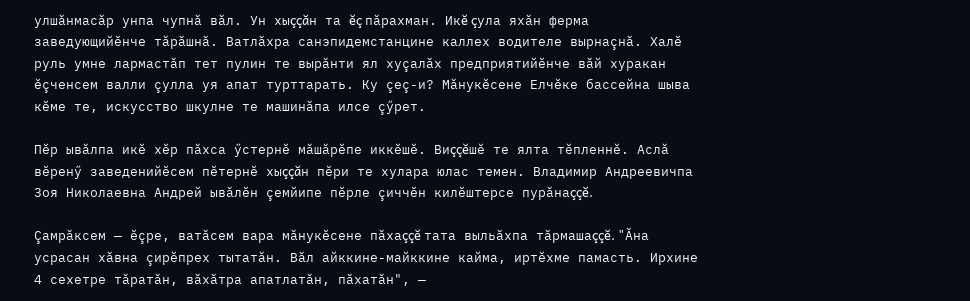улшăнмасăр унпа чупнă вăл. Ун хыççăн та ĕç пăрахман. Икĕ çула яхăн ферма заведующийĕнче тăрăшнă. Ватлăхра санэпидемстанцине каллех водителе вырнаçнă. Халĕ руль умне лармастăп тет пулин те вырăнти ял хуçалăх предприятийĕнче вăй хуракан ĕçченсем валли çулла уя апат турттарать. Ку çеç-и? Мăнукĕсене Елчĕке бассейна шыва кĕме те, искусство шкулне те машинăпа илсе çӳрет.

Пĕр ывăлпа икĕ хĕр пăхса ӳстернĕ мăшăрĕпе иккĕшĕ. Виççĕшĕ те ялта тĕпленнĕ. Аслă вĕренӳ заведенийĕсем пĕтернĕ хыççăн пĕри те хулара юлас темен. Владимир Андреевичпа Зоя Николаевна Андрей ывăлĕн çемйипе пĕрле çиччĕн килĕштерсе пурăнаççĕ.

Çамрăксем — ĕçре, ватăсем вара мăнукĕсене пăхаççĕ тата выльăхпа тăрмашаççĕ. "Ăна усрасан хăвна çирĕпрех тытатăн. Вăл айккине-майккине кайма, иртĕхме памасть. Ирхине 4 сехетре тăратăн, вăхăтра апатлатăн, пăхатăн", —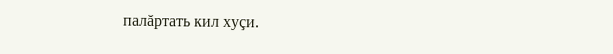палăртать кил хуçи.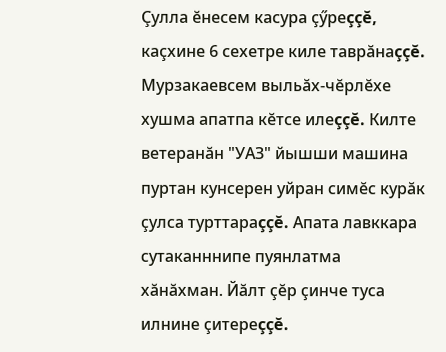Çулла ĕнесем касура çӳреççĕ, каçхине 6 сехетре киле таврăнаççĕ. Мурзакаевсем выльăх-чĕрлĕхе хушма апатпа кĕтсе илеççĕ. Килте ветеранăн "УАЗ" йышши машина пуртан кунсерен уйран симĕс курăк çулса турттараççĕ. Апата лавккара сутаканннипе пуянлатма хăнăхман. Йăлт çĕр çинче туса илнине çитереççĕ.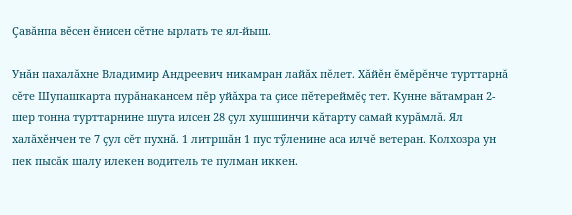Çавăнпа вĕсен ĕнисен сĕтне ырлать те ял-йыш.

Унăн пахалăхне Владимир Андреевич никамран лайăх пĕлет. Хăйĕн ĕмĕрĕнче турттарнă сĕте Шупашкарта пурăнакансем пĕр уйăхра та çисе пĕтереймĕç тет. Кунне вăтамран 2-шер тонна турттарнине шута илсен 28 çул хушшинчи кăтарту самай курăмлă. Ял халăхĕнчен те 7 çул сĕт пухнă. 1 литршăн 1 пус тӳленине аса илчĕ ветеран. Колхозра ун пек пысăк шалу илекен водитель те пулман иккен.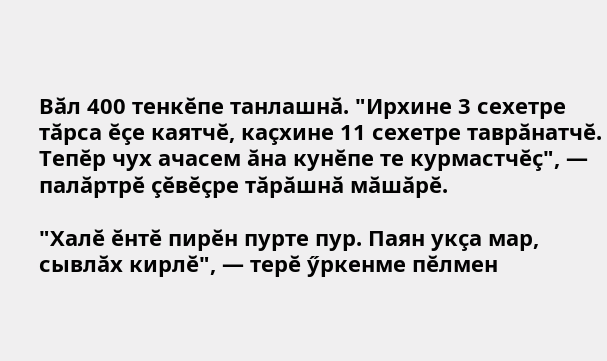Вăл 400 тенкĕпе танлашнă. "Ирхине 3 сехетре тăрса ĕçе каятчĕ, каçхине 11 сехетре таврăнатчĕ. Тепĕр чух ачасем ăна кунĕпе те курмастчĕç", — палăртрĕ çĕвĕçре тăрăшнă мăшăрĕ.

"Халĕ ĕнтĕ пирĕн пурте пур. Паян укçа мар, сывлăх кирлĕ", — терĕ ӳркенме пĕлмен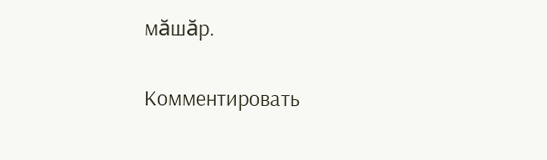мăшăр.

Комментировать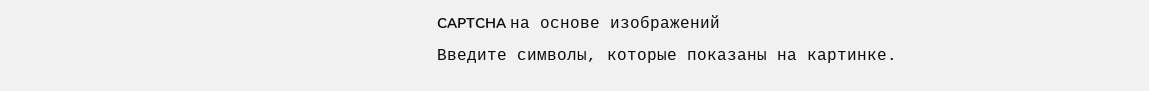CAPTCHA на основе изображений
Введите символы, которые показаны на картинке.